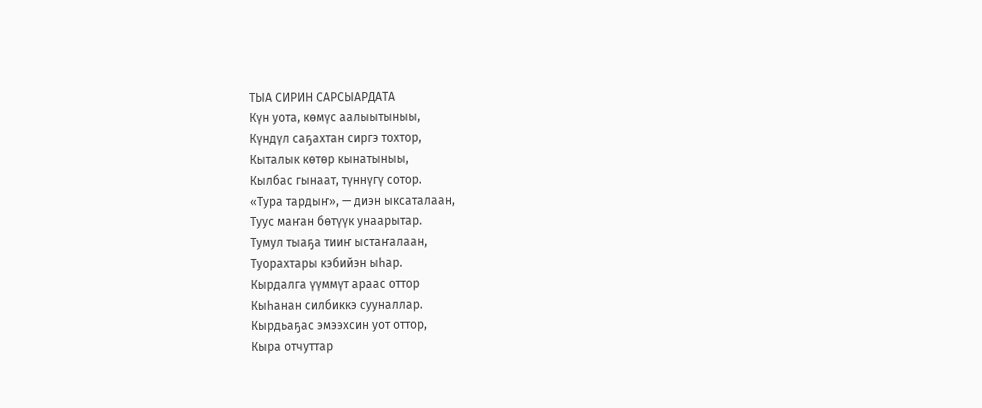ТЫА СИРИН САРСЫАРДАТА
Күн уота, көмүс аалыытыныы,
Күндүл саҕахтан сиргэ тохтор,
Кыталык көтөр кынатыныы,
Кылбас гынаат, түннүгү сотор.
«Тура тардыҥ», — диэн ыксаталаан,
Туус маҥан бөтүүк унаарытар.
Тумул тыаҕа тииҥ ыстаҥалаан,
Туорахтары кэбийэн ыһар.
Кырдалга үүммүт араас оттор
Кыһанан силбиккэ сууналлар.
Кырдьаҕас эмээхсин уот оттор,
Кыра отчуттар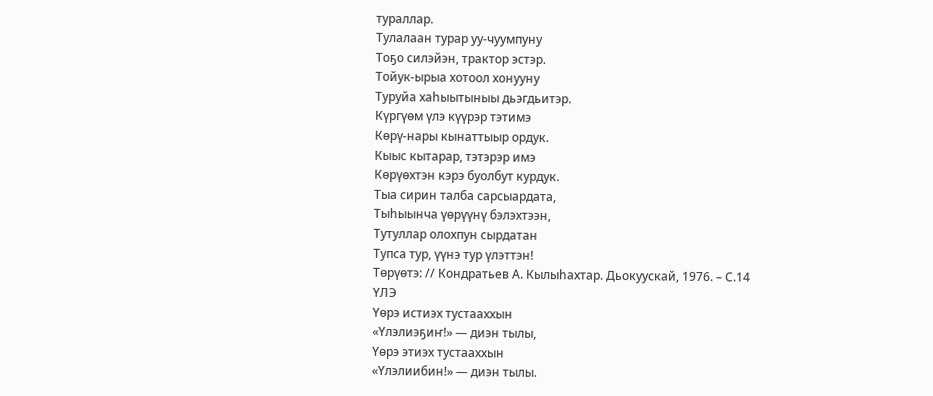тураллар.
Тулалаан турар уу-чуумпуну
Тоҕо силэйэн, трактор эстэр.
Тойук-ырыа хотоол хонууну
Туруйа хаһыытыныы дьэгдьитэр.
Күргүөм үлэ күүрэр тэтимэ
Көрү-нары кынаттыыр ордук.
Кыыс кытарар, тэтэрэр имэ
Көрүөхтэн кэрэ буолбут курдук.
Тыа сирин талба сарсыардата,
Тыһыынча үөрүүнү бэлэхтээн,
Тутуллар олохпун сырдатан
Тупса тур, үүнэ тур үлэттэн!
Төрүөтэ: // Кондратьев А. Кылыһахтар. Дьокуускай, 1976. – С.14
ҮЛЭ
Үөрэ истиэх тустааххын
«Үлэлиэҕиҥ!» — диэн тылы,
Үөрэ этиэх тустааххын
«Үлэлиибин!» — диэн тылы.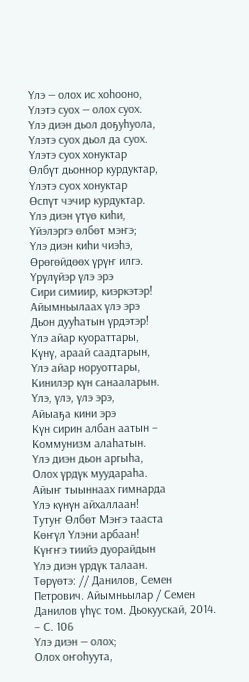Үлэ — олох ис хоһооно,
Үлэтэ суох — олох суох.
Үлэ диэн дьол доҕуһуола,
Үлэтэ суох дьол да суох.
Үлэтэ суох хонуктар
Өлбүт дьоннор курдуктар,
Үлэтэ суох хонуктар
Өспүт чэчир курдуктар.
Үлэ диэн үтүө киһи,
Үйэлэргэ өлбөт мэҥэ;
Үлэ диэн киһи чиэһэ,
Өрөгөйдөөх үрүҥ илгэ.
Үрүлүйэр үлэ эрэ
Сири симиир, киэркэтэр!
Айымньылаах үлэ эрэ
Дьон дууһатын үрдэтэр!
Үлэ айар куораттары,
Күнү, араай саадтарын,
Үлэ айар норуоттары,
Кинилэр күн санааларын.
Үлэ, үлэ, үлэ эрэ,
Айыаҕа кини эрэ
Күн сирин албан аатын –
Коммунизм алаһатын.
Үлэ диэн дьон аргыһа,
Олох үрдүк муудараһа.
Айыҥ тыыннаах гимнарда
Үлэ күнүн айхаллаан!
Тутуҥ Өлбөт Мэҥэ тааста
Көҥүл Үлэни арбаан!
Күҥҥэ тиийэ дуорайдын
Үлэ диэн үрдүк талаан.
Төрүөтэ: // Данилов, Семен Петрович. Айымньылар / Семен Данилов үһүс том. Дьокуускай, 2014. – С. 106
Үлэ диэн — олох;
Олох оҥоһуута,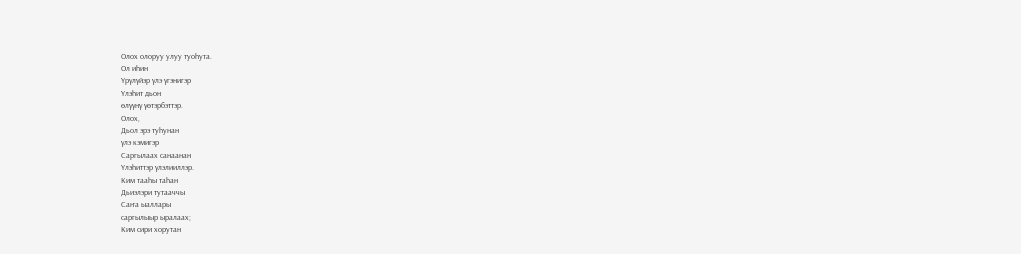Олох олоруу улуу туоһута.
Ол иһин
Үрүлүйэр үлэ үгэнигэр
Үлэһит дьон
өлүүнү үөтэрбэттэр.
Олох,
Дьол эрэ туһунан
үлэ кэмигэр
Саргылаах санаанан
Үлэһиттэр үлэлииллэр.
Ким тааһы таһан
Дьиэлэри тутааччы
Саҥа ыаллары
саргылыыр ыралаах;
Ким сири хорутан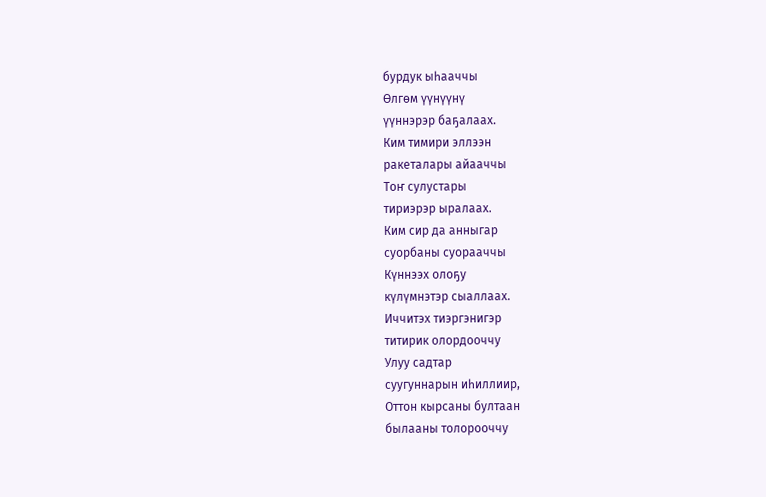бурдук ыһааччы
Өлгөм үүнүүнү
үүннэрэр баҕалаах.
Ким тимири эллээн
ракеталары айааччы
Тоҥ сулустары
тириэрэр ыралаах.
Ким сир да анныгар
суорбаны суорааччы
Күннээх олоҕу
күлүмнэтэр сыаллаах.
Иччитэх тиэргэнигэр
титирик олордооччу
Улуу садтар
суугуннарын иһиллиир,
Оттон кырсаны бултаан
былааны толорооччу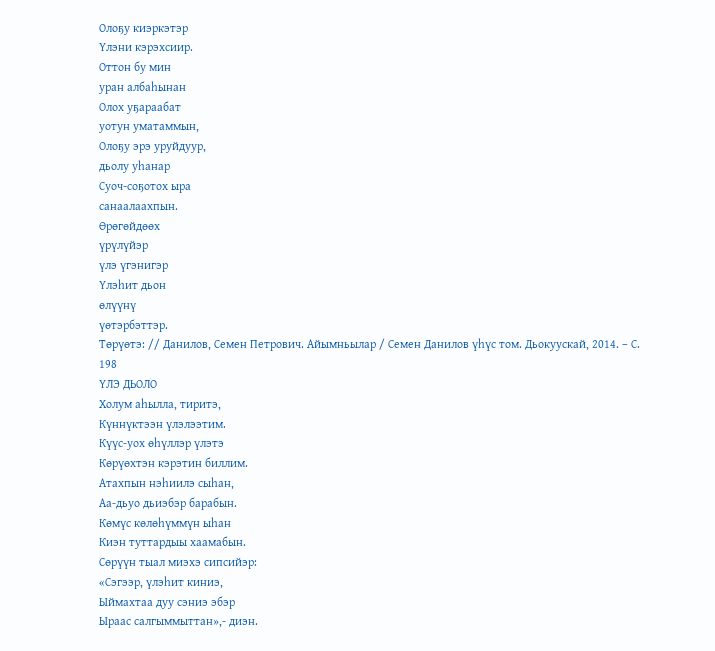Олоҕу киэркэтэр
Үлэни кэрэхсиир.
Оттон бу мин
уран албаһынан
Олох уҕараабат
уотун уматаммын,
Олоҕу эрэ уруйдуур,
дьолу уһанар
Суоч-соҕотох ыра
санаалаахпын.
Өрөгөйдөөх
үрүлүйэр
үлэ үгэнигэр
Үлэһит дьон
өлүүнү
үөтэрбэттэр.
Төрүөтэ: // Данилов, Семен Петрович. Айымньылар / Семен Данилов үһүс том. Дьокуускай, 2014. – С. 198
ҮЛЭ ДЬОЛО
Холум аһылла, тиритэ,
Күннүктээн үлэлээтим.
Күүс-уох өһүллэр үлэтэ
Көрүөхтэн кэрэтин биллим.
Атахпын нэһиилэ сыһан,
Аа-дьуо дьиэбэр барабын.
Көмүс көлөһүммүн ыһан
Киэн туттардыы хаамабын.
Сөрүүн тыал миэхэ сипсийэр:
«Сэгээр, үлэһит киниэ,
Ыймахтаа дуу сэниэ эбэр
Ыраас салгыммыттан»,- диэн.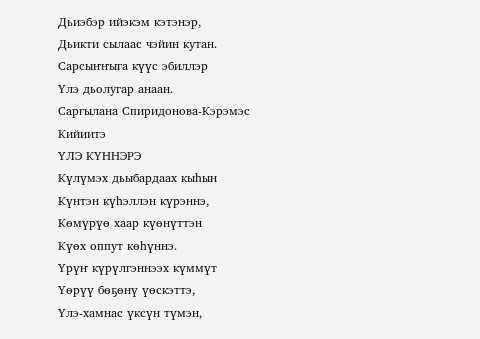Дьиэбэр ийэкэм кэтэнэр,
Дьикти сылаас чэйин кутан.
Сарсыҥҥыга күүс эбиллэр
Үлэ дьолугар анаан.
Саргылана Спиридонова-Кэрэмэс Кийиитэ
ҮЛЭ КҮННЭРЭ
Күлүмэх дьыбардаах кыһын
Күнтэн күһэллэн күрэннэ,
Көмүрүө хаар күөнүттэн
Күөх оппут көһүннэ.
Үрүҥ күрүлгэннээх күммүт
Үөрүү бөҕөнү үөскэттэ,
Үлэ-хамнас үксүн түмэн,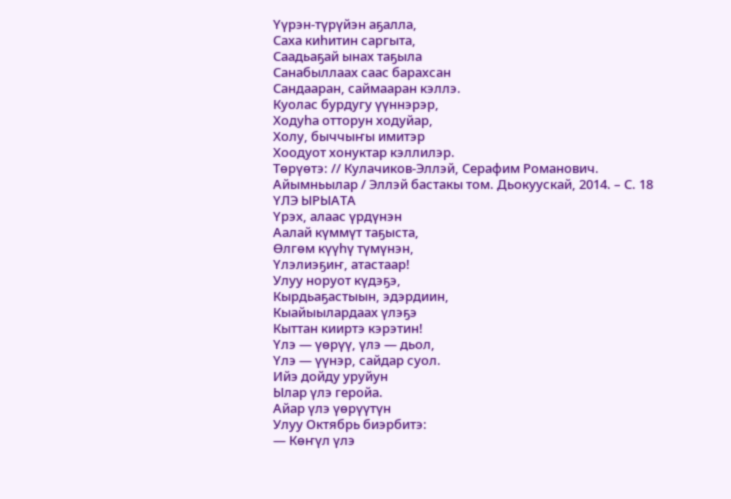Үүрэн-түрүйэн аҕалла,
Саха киһитин саргыта,
Саадьаҕай ынах таҕыла
Санабыллаах саас барахсан
Сандааран, саймааран кэллэ.
Куолас бурдугу үүннэрэр,
Ходуһа отторун ходуйар,
Холу, быччыҥы имитэр
Хоодуот хонуктар кэллилэр.
Төрүөтэ: // Кулачиков-Эллэй, Серафим Романович. Айымньылар / Эллэй бастакы том. Дьокуускай, 2014. – С. 18
ҮЛЭ ЫРЫАТА
Үрэх, алаас үрдүнэн
Аалай күммүт таҕыста,
Өлгөм күүһү түмүнэн,
Үлэлиэҕиҥ, атастаар!
Улуу норуот күдэҕэ,
Кырдьаҕастыын, эдэрдиин,
Кыайыылардаах үлэҕэ
Кыттан кииртэ кэрэтин!
Үлэ — үөрүү, үлэ — дьол,
Үлэ — үүнэр, сайдар суол.
Ийэ дойду уруйун
Ылар үлэ геройа.
Айар үлэ үөрүүтүн
Улуу Октябрь биэрбитэ:
— Көҥүл үлэ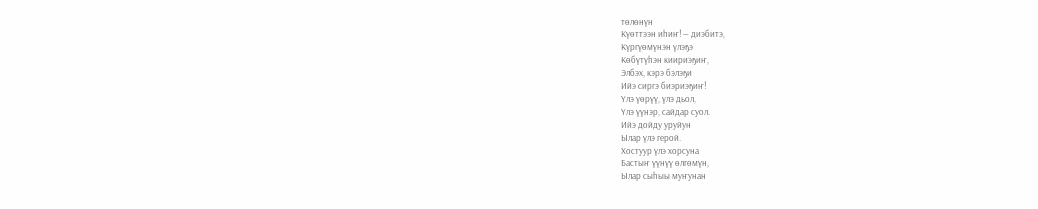төлөнүн
Күөттээн иһиҥ! — диэбитэ,
Күргүөмүнэн үлэҕэ
Көбүтүһэн киириэҕиҥ,
Элбэх, кэрэ бэлэҕи
Ийэ сиргэ биэриэҕиҥ!
Үлэ үөрүү, үлэ дьол,
Үлэ үүнэр, сайдар суол.
Ийэ дойду уруйун
Ылар үлэ герой.
Хостуур үлэ хорсуна
Бастыҥ үүнүү өлгөмүн,
Ылар сыһыы муҥунан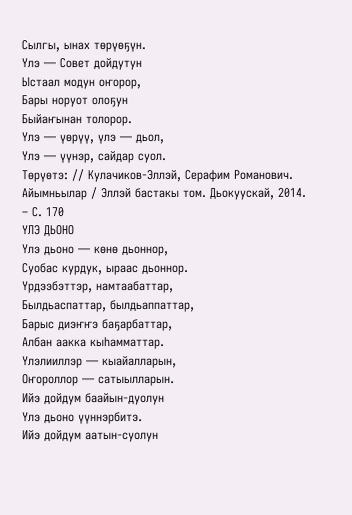Сылгы, ынах төрүөҕүн.
Үлэ — Совет дойдутун
Ыстаал модун оҥорор,
Бары норуот олоҕун
Быйаҥынан толорор.
Үлэ — үөрүү, үлэ — дьол,
Үлэ — үүнэр, сайдар суол.
Төрүөтэ: // Кулачиков-Эллэй, Серафим Романович. Айымньылар / Эллэй бастакы том. Дьокуускай, 2014. – С. 170
ҮЛЭ ДЬОНО
Үлэ дьоно — көнө дьоннор,
Суобас курдук, ыраас дьоннор.
Үрдээбэттэр, намтаабаттар,
Былдьаспаттар, былдьаппаттар,
Барыс диэҥҥэ баҕарбаттар,
Албан аакка кыһамматтар.
Үлэлииллэр — кыайалларын,
Оҥороллор — сатыылларын.
Ийэ дойдум баайын-дуолун
Үлэ дьоно үүннэрбитэ.
Ийэ дойдум аатын-суолун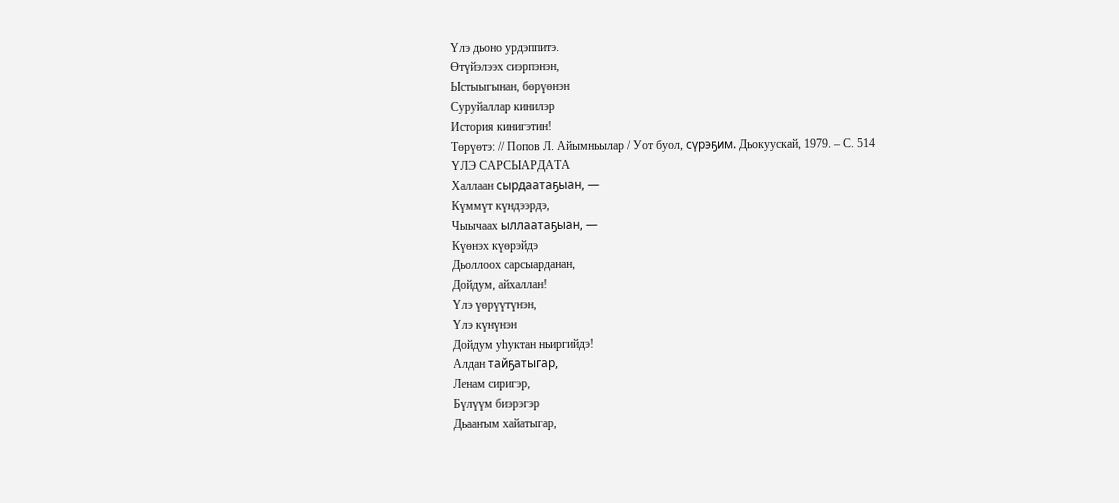Үлэ дьоно урдэппитэ.
Өтүйэлээх сиэрпэнэн,
Ыстыыгынан, бөрүөнэн
Суруйаллар кинилэр
История кинигэтин!
Төрүөтэ: // Попов Л. Айымньылар / Уот буол, сүрэҕим. Дьокуускай, 1979. – С. 514
ҮЛЭ САРСЫАРДАТА
Халлаан сырдаатаҕыан, —
Күммүт күндээрдэ,
Чыычаах ыллаатаҕыан, —
Күөнэх күөрэйдэ
Дьоллоох сарсыарданан,
Дойдум, айхаллан!
Үлэ үөрүүтүнэн,
Үлэ күнүнэн
Дойдум уһуктан ньиргийдэ!
Алдан тайҕатыгар,
Ленам сиригэр,
Бүлүүм биэрэгэр
Дьааҥым хайатыгар,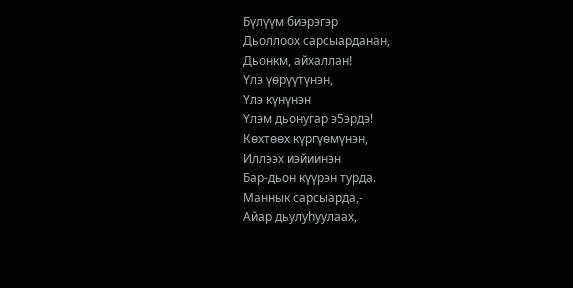Бүлүүм биэрэгэр
Дьоллоох сарсыарданан,
Дьонкм, айхаллан!
Үлэ үөрүүтүнэн,
Үлэ күнүнэн
Үлэм дьонугар э5эрдэ!
Көхтөөх күргүөмүнэн,
Иллээх иэйиинэн
Бар-дьон күүрэн турда.
Маннык сарсыарда,-
Айар дьулуһуулаах,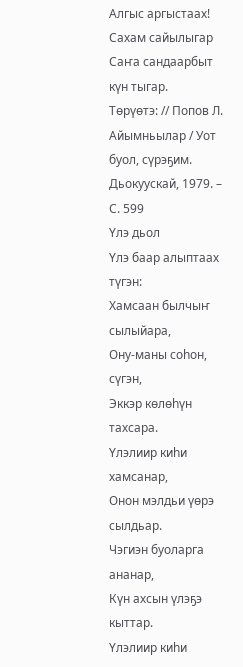Алгыс аргыстаах!
Сахам сайылыгар
Саҥа сандаарбыт күн тыгар.
Төрүөтэ: // Попов Л. Айымньылар / Уот буол, сүрэҕим. Дьокуускай, 1979. – С. 599
Үлэ дьол
Үлэ баар алыптаах түгэн:
Хамсаан былчыҥ сылыйара,
Ону-маны соһон, сүгэн,
Эккэр көлөһүн тахсара.
Үлэлиир киһи хамсанар,
Онон мэлдьи үөрэ сылдьар.
Чэгиэн буоларга ананар,
Күн ахсын үлэҕэ кыттар.
Үлэлиир киһи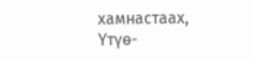хамнастаах,
Үтүө-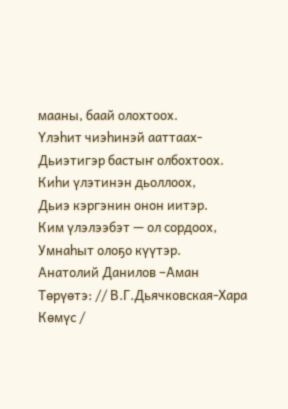мааны, баай олохтоох.
Үлэһит чиэһинэй ааттаах-
Дьиэтигэр бастыҥ олбохтоох.
Киһи үлэтинэн дьоллоох,
Дьиэ кэргэнин онон иитэр.
Ким үлэлээбэт — ол сордоох,
Умнаһыт олоҕо күүтэр.
Анатолий Данилов –Аман
Төрүөтэ: // В.Г.Дьячковская-Хара Көмүс /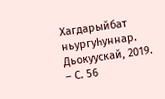Хагдарыйбат ньургуһуннар. Дьокуускай, 2019. – С. 56